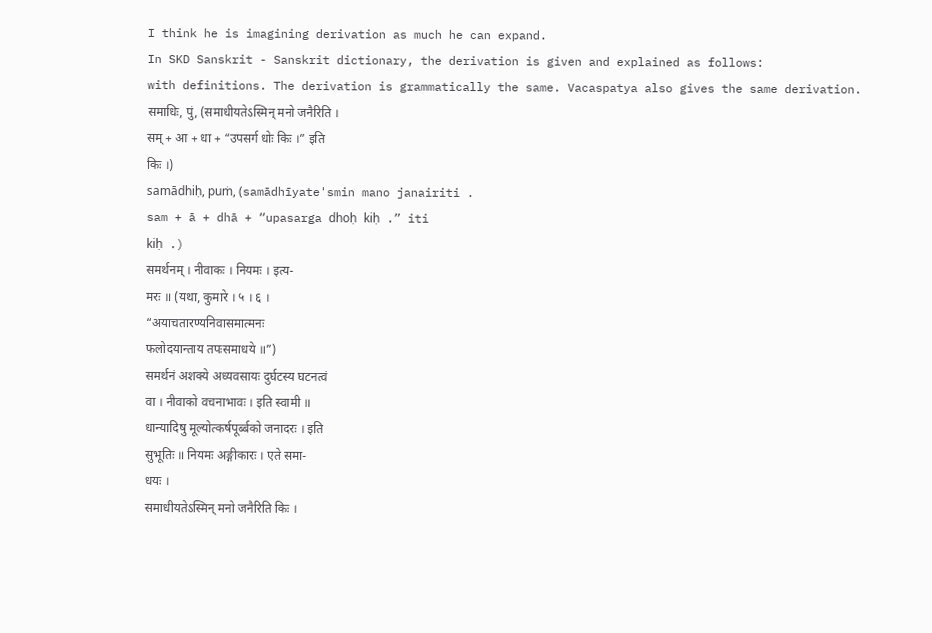I think he is imagining derivation as much he can expand.
In SKD Sanskrit - Sanskrit dictionary, the derivation is given and explained as follows:
with definitions. The derivation is grammatically the same. Vacaspatya also gives the same derivation.
समाधिः, पुं, (समाधीयतेऽस्मिन् मनो जनैरिति ।
सम् + आ + धा + “उपसर्ग धोः किः ।” इति
किः ।)
samādhiḥ, puṁ, (samādhīyate'smin mano janairiti .
sam + ā + dhā + “upasarga dhoḥ kiḥ .” iti
kiḥ .)
समर्थनम् । नीवाकः । नियमः । इत्य-
मरः ॥ (यथा, कुमारे । ५ । ६ ।
“अयाचतारण्यनिवासमात्मनः
फलोदयान्ताय तपःसमाधये ॥”)
समर्थनं अशक्ये अध्यवसायः दुर्घटस्य घटनत्वं
वा । नीवाको वचनाभावः । इति स्वामी ॥
धान्यादिषु मूल्योत्कर्षपूर्ब्बको जनादरः । इति
सुभूतिः ॥ नियमः अङ्गीकारः । एते समा-
धयः ।
समाधीयतेऽस्मिन् मनो जनैरिति किः ।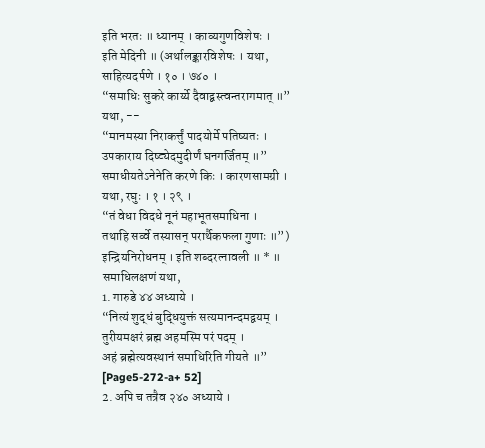इति भरतः ॥ ध्यानम् । काव्यगुणविशेषः ।
इति मेदिनी ॥ (अर्थालङ्कारविशेषः । यथा,
साहित्यदर्पणे । १० । ७४० ।
“समाधिः सुकरे कार्य्ये दैवाद्बस्त्वन्तरागमात् ॥”
यथा, --
“मानमस्या निराकर्त्तुं पादयोर्मे पतिष्यतः ।
उपकाराय दिष्ट्येदमुदीर्णं घनगर्जितम् ॥”
समाधीयतेऽनेनेति करणे किः । कारणसामग्री ।
यथा, रघुः । १ । २९ ।
“तं वेधा विदधे नूनं महाभूतसमाधिना ।
तथाहि सर्व्वे तस्यासन् परार्थैकफला गुणाः ॥”)
इन्द्रियनिरोधनम् । इति शब्दरत्नावली ॥ * ॥
समाधिलक्षणं यथा,
1. गारुडे ४४ अध्याये ।
“नित्यं शुद्धं बुद्धियुक्तं सत्यमानन्दमद्वयम् ।
तुरीयमक्षरं ब्रह्म अहमस्मि परं पदम् ।
अहं ब्रह्मेत्यवस्थानं समाधिरिति गीयते ॥”
[Page5-272-a+ 52]
2. अपि च तत्रैव २४० अध्याये ।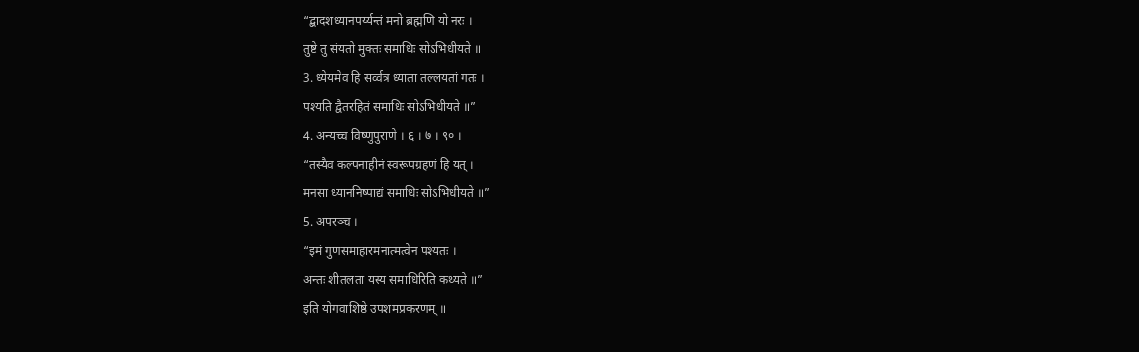“द्बादशध्यानपर्य्यन्तं मनो ब्रह्मणि यो नरः ।
तुष्टे तु संयतो मुक्तः समाधिः सोऽभिधीयते ॥
3. ध्येयमेव हि सर्व्वत्र ध्याता तल्लयतां गतः ।
पश्यति द्वैतरहितं समाधिः सोऽभिधीयते ॥”
4. अन्यच्च विष्णुपुराणे । ६ । ७ । ९० ।
“तस्यैव कल्पनाहीनं स्वरूपग्रहणं हि यत् ।
मनसा ध्याननिष्पाद्यं समाधिः सोऽभिधीयते ॥”
5. अपरञ्च ।
“इमं गुणसमाहारमनात्मत्वेन पश्यतः ।
अन्तः शीतलता यस्य समाधिरिति कथ्यते ॥”
इति योगवाशिष्ठे उपशमप्रकरणम् ॥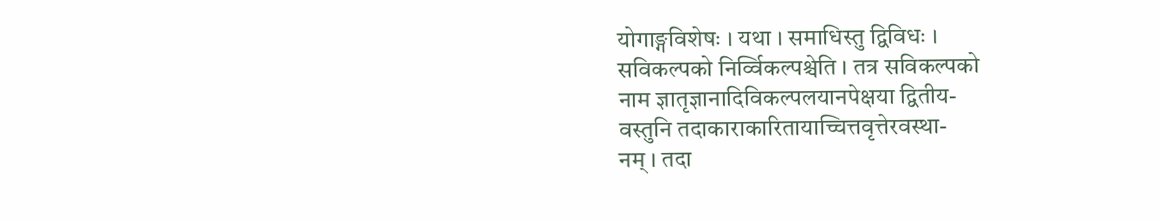योगाङ्गविशेषः । यथा । समाधिस्तु द्विविधः ।
सविकल्पको निर्व्विकल्पश्चेति । तत्र सविकल्पको
नाम ज्ञातृज्ञानादिविकल्पलयानपेक्षया द्वितीय-
वस्तुनि तदाकाराकारितायाच्चित्तवृत्तेरवस्था-
नम् । तदा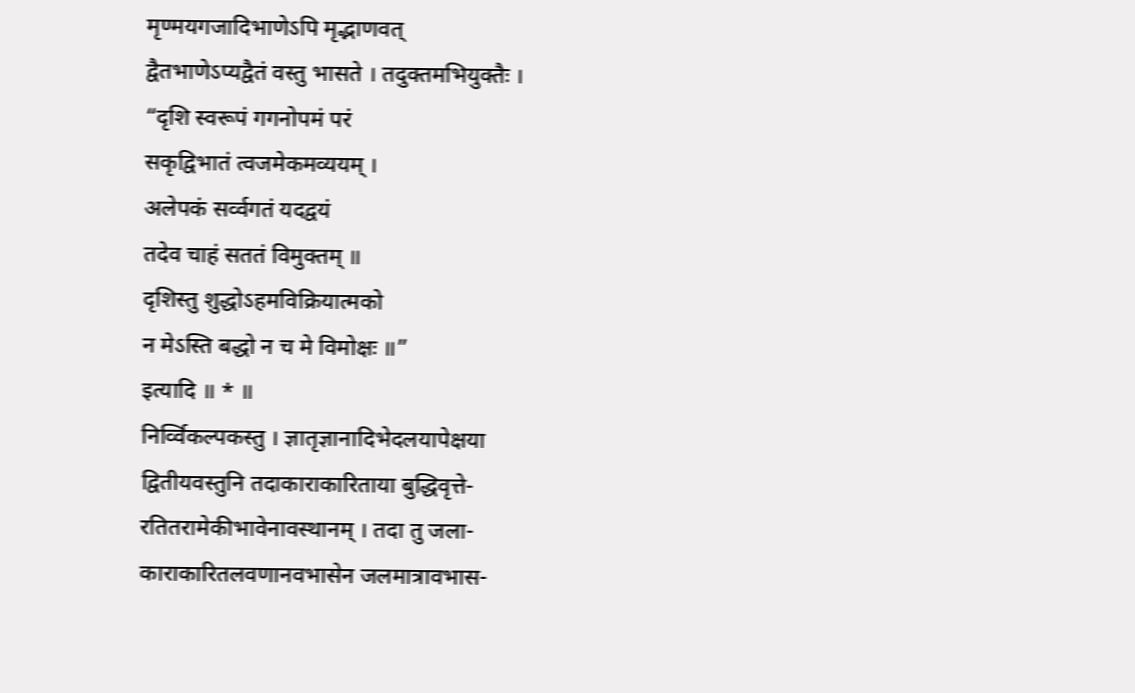मृण्मयगजादिभाणेऽपि मृद्भाणवत्
द्वैतभाणेऽप्यद्वैतं वस्तु भासते । तदुक्तमभियुक्तैः ।
“दृशि स्वरूपं गगनोपमं परं
सकृद्विभातं त्वजमेकमव्ययम् ।
अलेपकं सर्व्वगतं यदद्वयं
तदेव चाहं सततं विमुक्तम् ॥
दृशिस्तु शुद्धोऽहमविक्रियात्मको
न मेऽस्ति बद्धो न च मे विमोक्षः ॥”
इत्यादि ॥ * ॥
निर्व्विकल्पकस्तु । ज्ञातृज्ञानादिभेदलयापेक्षया
द्वितीयवस्तुनि तदाकाराकारिताया बुद्धिवृत्ते-
रतितरामेकीभावेनावस्थानम् । तदा तु जला-
काराकारितलवणानवभासेन जलमात्रावभास-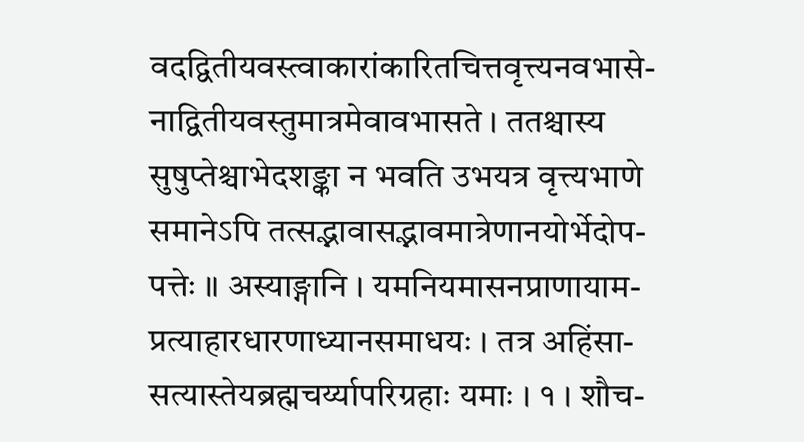वदद्वितीयवस्त्वाकारांकारितचित्तवृत्त्यनवभासे-
नाद्वितीयवस्तुमात्रमेवावभासते । ततश्चास्य
सुषुप्तेश्चाभेदशङ्का न भवति उभयत्र वृत्त्यभाणे
समानेऽपि तत्सद्भावासद्भावमात्रेणानयोर्भेदोप-
पत्तेः ॥ अस्याङ्गानि । यमनियमासनप्राणायाम-
प्रत्याहारधारणाध्यानसमाधयः । तत्र अहिंसा-
सत्यास्तेयब्रह्मचर्य्यापरिग्रहाः यमाः । १ । शौच-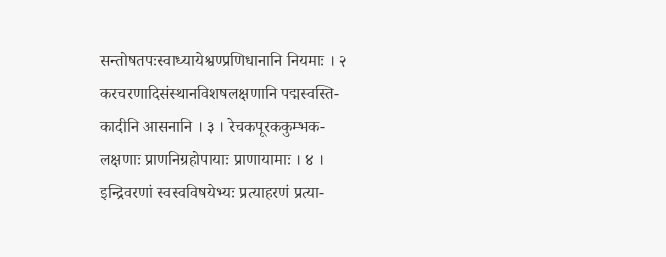सन्तोषतपःस्वाध्यायेश्वण्प्रणिधानानि नियमाः । २
करचरणादिसंस्थानविशषलक्षणानि पद्मस्वस्ति-
कादीनि आसनानि । ३ । रेचकपूरककुम्भक-
लक्षणाः प्राणनिग्रहोपायाः प्राणायामाः । ४ ।
इन्द्रिवरणां स्वस्वविषयेभ्यः प्रत्याहरणं प्रत्या-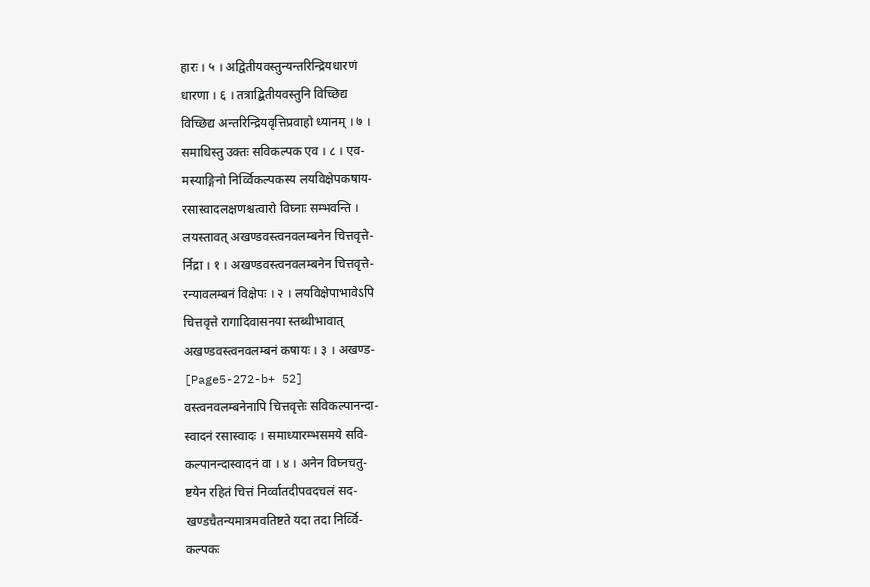हारः । ५ । अद्वितीयवस्तुन्यन्तरिन्द्रियधारणं
धारणा । ६ । तत्राद्बितीयवस्तुनि विच्छिद्य
विच्छिद्य अन्तरिन्द्रियवृत्तिप्रवाहो ध्यानम् । ७ ।
समाधिस्तु उक्तः सविकल्पक एव । ८ । एव-
मस्याङ्गिनो निर्व्विकल्पकस्य लयविक्षेपकषाय-
रसास्वादलक्षणश्चत्वारो विघ्नाः सम्भवन्ति ।
लयस्तावत् अखण्डवस्त्वनवलम्बनेन चित्तवृत्ते-
र्निद्रा । १ । अखण्डवस्त्वनवलम्बनेन चित्तवृत्ते-
रन्यावलम्बनं विक्षेपः । २ । लयविक्षेपाभावेऽपि
चित्तवृत्ते रागादिवासनया स्तब्धीभावात्
अखण्डवस्त्वनवलम्बनं कषायः । ३ । अखण्ड-
[Page5-272-b+ 52]
वस्त्वनवलम्बनेनापि चित्तवृत्तेः सविकल्पानन्दा-
स्वादनं रसास्वादः । समाध्यारम्भसमये सवि-
कल्पानन्दास्वादनं वा । ४ । अनेन विघ्नचतु-
ष्टयेन रहितं चित्तं निर्व्वातदीपवदचलं सद-
खण्डचैतन्यमात्रमवतिष्टते यदा तदा निर्व्वि-
कल्पकः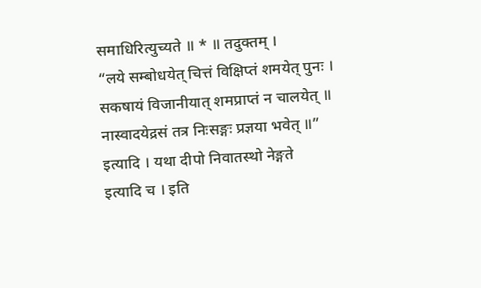समाधिरित्युच्यते ॥ * ॥ तदुक्तम् ।
“लये सम्बोधयेत् चित्तं विक्षिप्तं शमयेत् पुनः ।
सकषायं विजानीयात् शमप्राप्तं न चालयेत् ॥
नास्वादयेद्रसं तत्र निःसङ्गः प्रज्ञया भवेत् ॥”
इत्यादि । यथा दीपो निवातस्थो नेङ्गते
इत्यादि च । इति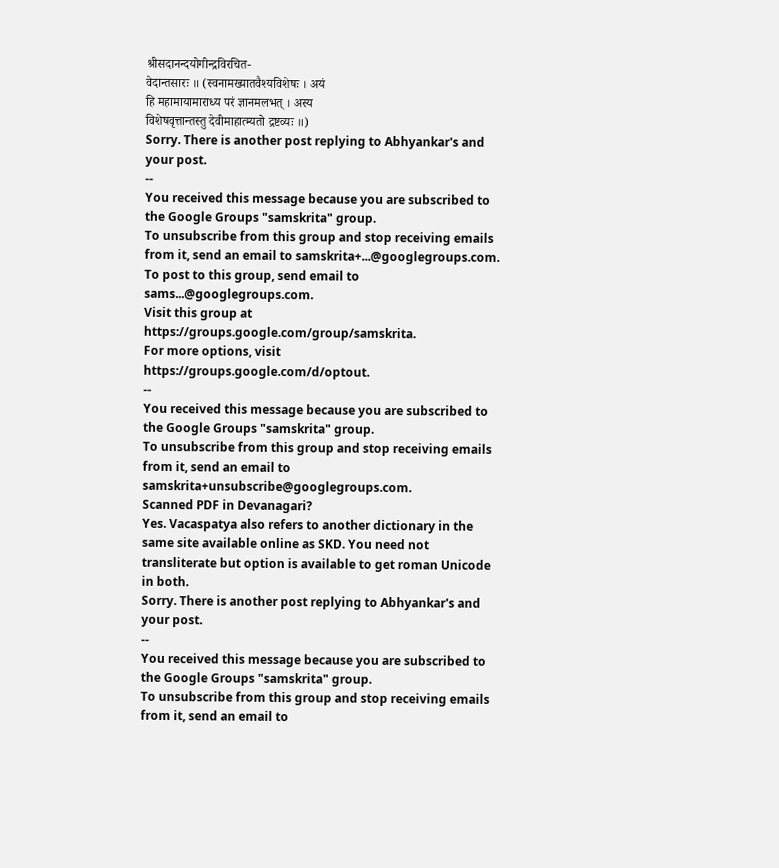श्रीसदानन्दयोगीन्द्रविरचित-
वेदान्तसारः ॥ (स्वनामख्यातवैश्यविशेषः । अयं
हि महामायामाराध्य परं ज्ञानमलभत् । अस्य
विशेषवृत्तान्तस्तु देवीमाहात्म्यतो द्रष्टव्यः ॥)
Sorry. There is another post replying to Abhyankar's and your post.
--
You received this message because you are subscribed to the Google Groups "samskrita" group.
To unsubscribe from this group and stop receiving emails from it, send an email to samskrita+...@googlegroups.com.
To post to this group, send email to sams...@googlegroups.com.
Visit this group at https://groups.google.com/group/samskrita.
For more options, visit https://groups.google.com/d/optout.
--
You received this message because you are subscribed to the Google Groups "samskrita" group.
To unsubscribe from this group and stop receiving emails from it, send an email to samskrita+unsubscribe@googlegroups.com.
Scanned PDF in Devanagari?
Yes. Vacaspatya also refers to another dictionary in the same site available online as SKD. You need not transliterate but option is available to get roman Unicode in both.
Sorry. There is another post replying to Abhyankar's and your post.
--
You received this message because you are subscribed to the Google Groups "samskrita" group.
To unsubscribe from this group and stop receiving emails from it, send an email to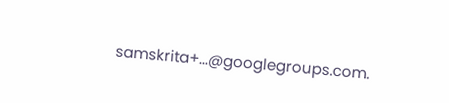samskrita+...@googlegroups.com.